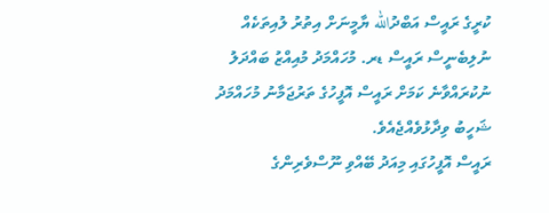ކުރީގެ ރައީސް އަބްދުالله ޔާމީނަށް އިތުރު ލުއިތަކެއް ނުލިބެނީސް ރައީސް ޑރ. މުހައްމަދު މުއިއްޒު ބައްދަލު ނުކުރައްވާނެ ކަމަށް ރައީސް އޮފީހުގެ ތަރުޖަމާނު މުހައްމަދު ޝަހީބު ވިދާޅުވެއްޖެއެވެ.
ރައީސް އޮފީހުގައި މިއަދު ބޭއްވި ނޫސްވެރިންގެ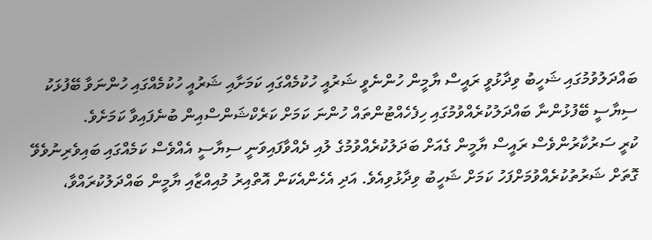ބައްދަލުވުމުގައި ޝަހީބު ވިދާޅުވީ ރައީސް ޔާމީން ހުންނެވީ ޝަރުއީ ހުކުމެއްގައި ކަމަށާއި ޝަރުއީ ހުކުމެއްގައި ހުންނަވާ ބޭފުޅަކު ސިޔާސީ ބޭފުޅުންނާ ބައްދަލުކުރެއްވުމުގައި ހިފެހެއްޓުންތައް ހުންނަ ކަމަށް ކަރެކްޝަންސްއިން ބުނެފައިވާ ކަމަށެވެ.
ކުރީ ސަރުކާރުންވެސް ރައީސް ޔާމީން ގެއަށް ބަދަލުކުރެއްވުމުގެ ލުއި ދެއްވާފައިވަނީ ސިޔާސީ އެއްވެސް ކަމެއްގައި ބައިވެރިނުވެވޭ ގޮތަށް ޝަރުތުކުރެއްވުމަށްފަހު ކަމަށް ޝަހީބު ވިދާޅުވިއެވެ. އަދި އެހެންއެކަން އޮތްއިރު މުއިއްޒާއި ޔާމީން ބައްދަލުކުރައްވާ،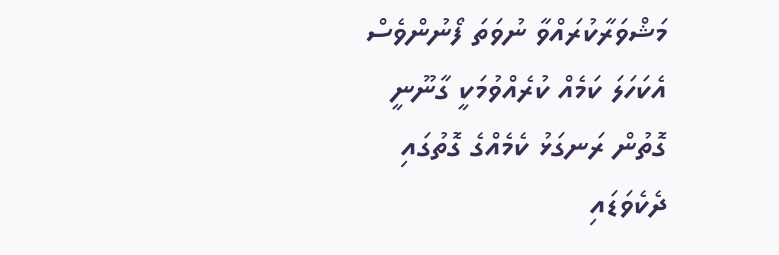މަޝްވަރާކުރައްވާ ނުވަތަ ފޯނުންވެސް އެކަހަލަ ކަމެއް ކުރެއްވުމަކީ ގާނޫނީ ގޮތުން ރަނގަޅު ކެމެއްގެ ގޮތުގައި ދެކެވަޑައި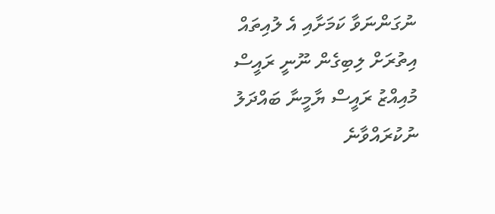ނުގަންނަވާ ކަމަށާއި އެ ލުއިތައް އިތުރަށް ލިބިގެން ނޫނީ ރައީސް މުއިއްޒު ރައީސް ޔާމީނާ ބައްދަލު ނުކުރައްވާނެ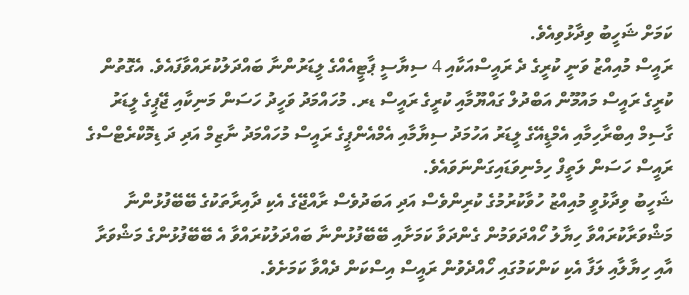ކަމަށް ޝަހީބު ވިދާޅުވިއެވެ.
ރައީސް މުއިއްޒު ވަނީ ކުރީގެ ދެ ރައީސްއަކާއި 4 ސިޔާސީ ޕާޓީއެއްގެ ލީޑަރުންނާ ބައްދަލުކުރައްވާފައެވެ. އެގޮތުން ކުރީގެ ރައީސް މައުމޫން އަބްދުލް ގައްޔޫމާއި ކުރީގެ ރައީސް ޑރ. މުހައްމަދު ވަހީދު ހަސަން މަނިކާއި ޖޭޕީގެ ލީޑަރު ގާސިމް އިބްރާހިމާއި އެމްޑީއޭގެ ލީޑަރު އަހުމަދު ސިޔާމާއި އެމްއެންޕީގެ ރައީސް މުހައްމަދު ނާޒިމް އަދި ދަ ޑިމޮކްރެޓްސްގެ ރައީސް ހަސަން ލަތީފް ހިމެނިވަޑައިގަންނަވައެވެ.
ޝަހީބު ވިދާޅުވީ މުއިއްޒު ހުވާކުރުމުގެ ކުރިންވެސް އަދި އަބަދުވެސް ރާއްޖޭގެ އެކި ދާއިރާތަކުގެ ބޭބޭފުޅުންނާ މަޝްވަރާކުރައްވާ ހިޔާލު ހޯއްދަވަމުން ގެންދަވާ ކަމަށާއި ބޭބޭފުޅުންނާ ބައްދަލުކުރައްވާ އެ ބޭބޭފުޅުންގެ މަޝްވަރާ އާއި ހިޔާލާއި ލަފާ އެކި ކަންކަމުގައި ހޯއްދެވުން ރައީސް އިސްކަން ދެއްވާ ކަމަށެވެ.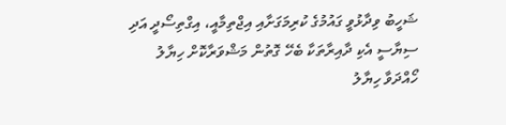ޝަހީބު ވިދާޅުވީ ގައުމުގެ ކުރިމަގަށާއި އިޖްތިމާއީ، އިގްތިސޯދީ އަދި ސިޔާސީ އެކި ދާއިރާތަކާ ބެހޭ ގޮތުން މަޝްވަރާކޮށް ހިޔާލު ހޯއްދަވާ ހިޔާލު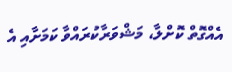އެއްގޮތް ކޮށްލާ، މަޝްވަރާކުރައްވާ ކަމަށާއި އެ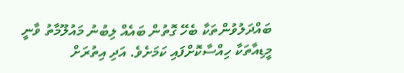ބައްދަލުވުންތަކާ ބެހޭ ގޮތުން ބައެއް ލިބުނު މައުލޫމާތު ވާނީ މީޑިއާތަކާ ހިއްސާކޮށްފައި ކަމަށެވެ. އަދި އިތުރަށް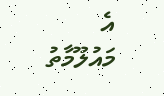އެ މައުލޫމާތު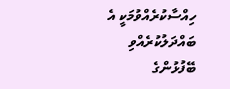ހިއްސާކުރެއްވުމަކީ އެ ބައްދަލުކުރެއްވި ބޭފުޅުންގެ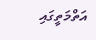އަތްމަތީގައި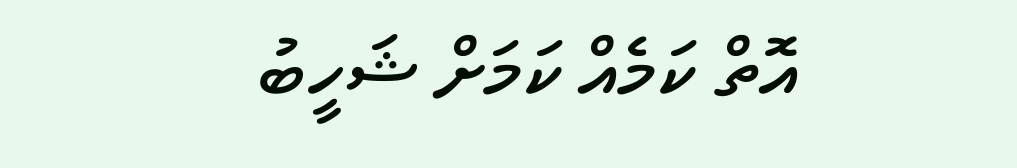އޮތް ކަމެއް ކަމަށް ޝަހީބު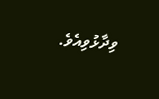ވިދާޅުވިއެވެ.